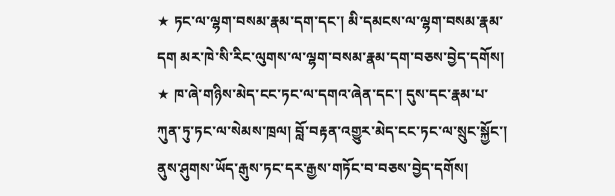★ ཏང་ལ་ལྷག་བསམ་རྣམ་དག་དང་། མི་དམངས་ལ་ལྷག་བསམ་རྣམ་དག མར་ཁེ་སི་རིང་ལུགས་ལ་ལྷག་བསམ་རྣམ་དག་བཅས་བྱེད་དགོས།
★ ཁ་ཞེ་གཉིས་མེད་ངང་ཏང་ལ་དགའ་ཞེན་དང་། དུས་དང་རྣམ་པ་ཀུན་ཏུ་ཏང་ལ་སེམས་ཁྲལ། བློ་བརྟན་འགྱུར་མེད་ངང་ཏང་ལ་སྲུང་སྐྱོང་། ནུས་ཤུགས་ཡོད་རྒུས་ཏང་དར་རྒྱས་གཏོང་བ་བཅས་བྱེད་དགོས།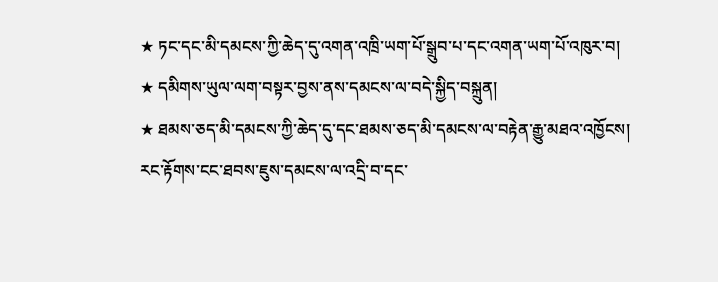★ ཏང་དང་མི་དམངས་ཀྱི་ཆེད་དུ་འགན་འཁྲི་ཡག་པོ་སྒྲུབ་པ་དང་འགན་ཡག་པོ་འཁུར་བ།
★ དམིགས་ཡུལ་ལག་བསྟར་བྱས་ནས་དམངས་ལ་བདེ་སྐྱིད་བསྐྲུན།
★ ཐམས་ཅད་མི་དམངས་ཀྱི་ཆེད་དུ་དང་ཐམས་ཅད་མི་དམངས་ལ་བརྟེན་རྒྱུ་མཐའ་འཁྱོངས། རང་རྟོགས་ངང་ཐབས་ཇུས་དམངས་ལ་འདྲི་བ་དང་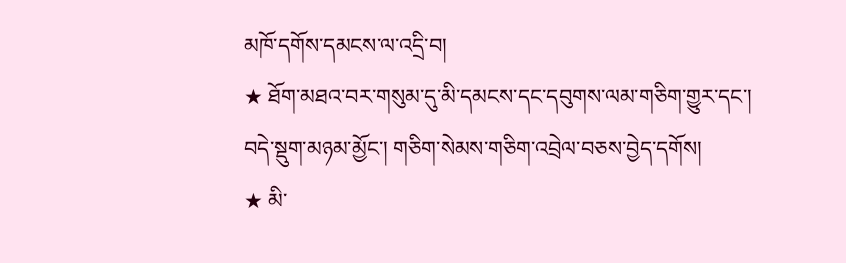མཁོ་དགོས་དམངས་ལ་འདྲི་བ།
★ ཐོག་མཐའ་བར་གསུམ་དུ་མི་དམངས་དང་དབུགས་ལམ་གཅིག་གྱུར་དང་། བདེ་སྡུག་མཉམ་མྱོང་། གཅིག་སེམས་གཅིག་འབྲེལ་བཅས་བྱེད་དགོས།
★ མི་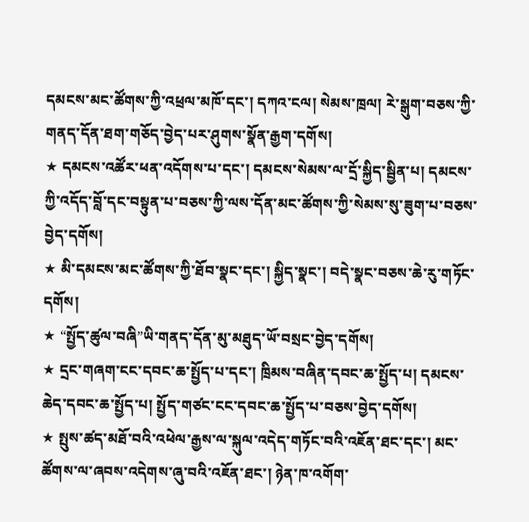དམངས་མང་ཚོགས་ཀྱི་འཕྲལ་མཁོ་དང་། དཀའ་ངལ། སེམས་ཁྲལ། རེ་སྒུག་བཅས་ཀྱི་གནད་དོན་ཐག་གཅོད་བྱེད་པར་ཤུགས་སྣོན་རྒྱག་དགོས།
★ དམངས་འཚོར་ཕན་འདོགས་པ་དང་། དམངས་སེམས་ལ་དྲོ་སྐྱིད་སྦྱིན་པ། དམངས་ཀྱི་འདོད་བློ་དང་བསྟུན་པ་བཅས་ཀྱི་ལས་དོན་མང་ཚོགས་ཀྱི་སེམས་སུ་ཟུག་པ་བཅས་བྱེད་དགོས།
★ མི་དམངས་མང་ཚོགས་ཀྱི་ཐོབ་སྣང་དང་། སྐྱིད་སྣང་། བདེ་སྣང་བཅས་ཆེ་རུ་གཏོང་དགོས།
★ “སྤྱོད་ཚུལ་བཞི”ཡི་གནད་དོན་མུ་མཐུད་ཡོ་བསྲང་བྱེད་དགོས།
★ དྲང་གཞག་ངང་དབང་ཆ་སྤྱོད་པ་དང་། ཁྲིམས་བཞིན་དབང་ཆ་སྤྱོད་པ། དམངས་ཆེད་དབང་ཆ་སྤྱོད་པ། སྤྱོད་གཙང་ངང་དབང་ཆ་སྤྱོད་པ་བཅས་བྱེད་དགོས།
★ སྤུས་ཚད་མཐོ་བའི་འཕེལ་རྒྱས་ལ་སྐུལ་འདེད་གཏོང་བའི་འཇོན་ཐང་དང་། མང་ཚོགས་ལ་ཞབས་འདེགས་ཞུ་བའི་འཇོན་ཐང་། ཉེན་ཁ་འགོག་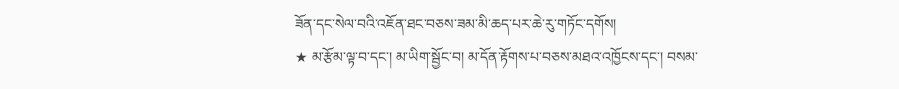ཟོན་དང་སེལ་བའི་འཇོན་ཐང་བཅས་ཟམ་མི་ཆད་པར་ཆེ་རུ་གཏོང་དགོས།
★ མ་རྩོམ་ལྟ་བ་དང་། མ་ཡིག་སྦྱོང་བ། མ་དོན་རྟོགས་པ་བཅས་མཐའ་འཁྱོངས་དང་། བསམ་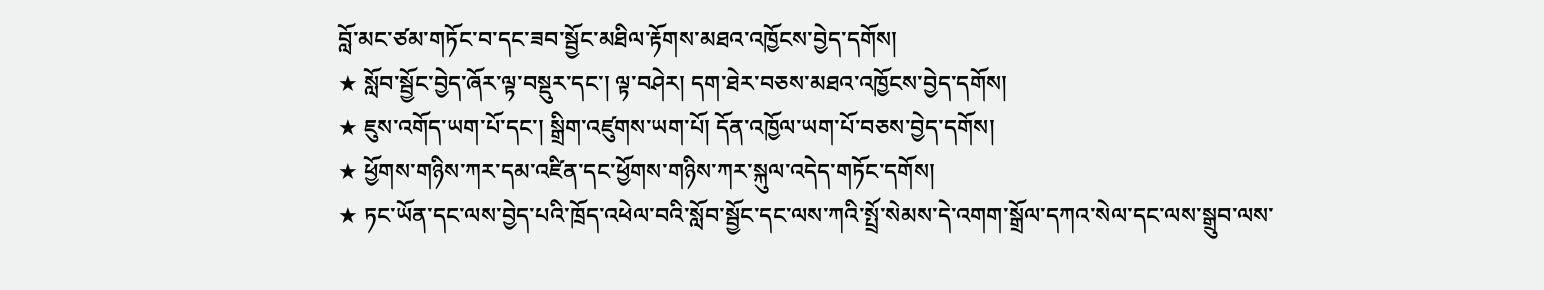བློ་མང་ཙམ་གཏོང་བ་དང་ཟབ་སྦྱོང་མཐིལ་རྟོགས་མཐའ་འཁྱོངས་བྱེད་དགོས།
★ སློབ་སྦྱོང་བྱེད་ཞོར་ལྟ་བསྡུར་དང་། ལྟ་བཤེར། དག་ཐེར་བཅས་མཐའ་འཁྱོངས་བྱེད་དགོས།
★ ཇུས་འགོད་ཡག་པོ་དང་། སྒྲིག་འཛུགས་ཡག་པོ། དོན་འཁྱོལ་ཡག་པོ་བཅས་བྱེད་དགོས།
★ ཕྱོགས་གཉིས་ཀར་དམ་འཛིན་དང་ཕྱོགས་གཉིས་ཀར་སྐུལ་འདེད་གཏོང་དགོས།
★ ཏང་ཡོན་དང་ལས་བྱེད་པའི་ཁྲོད་འཕེལ་བའི་སློབ་སྦྱོང་དང་ལས་ཀའི་སྤྲོ་སེམས་དེ་འགག་སྒྲོལ་དཀའ་སེལ་དང་ལས་སྒྲུབ་ལས་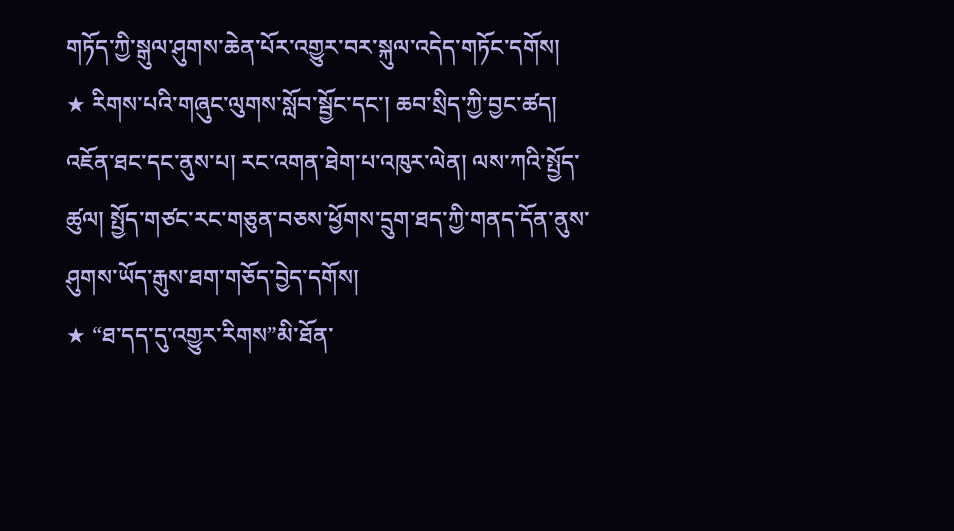གཏོད་ཀྱི་སྒུལ་ཤུགས་ཆེན་པོར་འགྱུར་བར་སྐུལ་འདེད་གཏོང་དགོས།
★ རིགས་པའི་གཞུང་ལུགས་སློབ་སྦྱོང་དང་། ཆབ་སྲིད་ཀྱི་བྱང་ཚད། འཇོན་ཐང་དང་ནུས་པ། རང་འགན་ཐེག་པ་འཁུར་ལེན། ལས་ཀའི་སྤྱོད་ཚུལ། སྤྱོད་གཙང་རང་གཅུན་བཅས་ཕྱོགས་དྲུག་ཐད་ཀྱི་གནད་དོན་ནུས་ཤུགས་ཡོད་རྒུས་ཐག་གཅོད་བྱེད་དགོས།
★ “ཐ་དད་དུ་འགྱུར་རིགས”མི་ཐོན་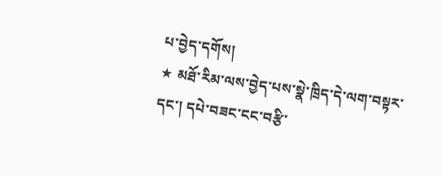པ་བྱེད་དགོས།
★ མཐོ་རིམ་ལས་བྱེད་པས་སྣེ་ཁྲིད་དེ་ལག་བསྟར་དང་། དཔེ་བཟང་ངང་བརྩི་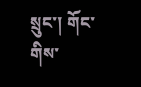སྲུང་། གོང་གིས་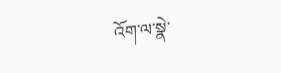འོག་ལ་སྣེ་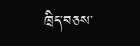ཁྲིད་བཅས་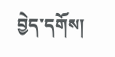བྱེད་དགོས།